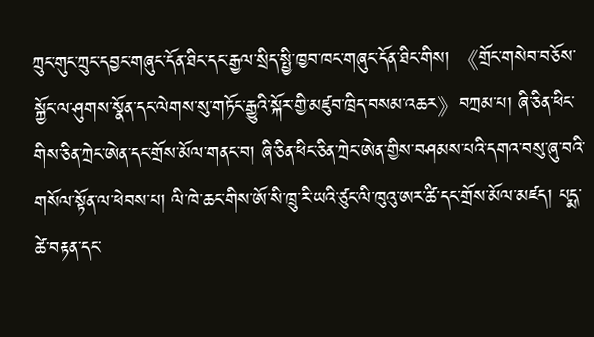ཀྲུང་གུང་ཀྲུང་དབྱང་གཞུང་དོན་ཐིང་དང་རྒྱལ་སྲིད་སྤྱི་ཁྱབ་ཁང་གཞུང་དོན་ཐིང་གིས། 《གྲོང་གསེབ་བཅོས་སྐྱོང་ལ་ཤུགས་སྣོན་དང་ལེགས་སུ་གཏོང་རྒྱུའི་སྐོར་གྱི་མཛུབ་ཁྲིད་བསམ་འཆར》བཀྲམ་པ། ཞི་ཅིན་ཕིང་གིས་ཅིན་ཀྲེང་ཨེན་དང་གྲོས་མོལ་གནང་བ། ཞི་ཅིན་ཕིང་ཅིན་ཀྲེང་ཨེན་གྱིས་བཤམས་པའི་དགའ་བསུ་ཞུ་བའི་གསོལ་སྟོན་ལ་ཕེབས་པ། ལི་ཁེ་ཆང་གིས་ཨོ་སི་ཁྲུ་རི་ཡའི་ཙུང་ལི་ཁུའུ་ཨར་ཚི་དང་གྲོས་མོལ་མཛད། པདྨ་ཚེ་བརྟན་དང་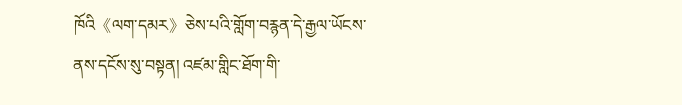ཁོའི《ལག་དམར》ཅེས་པའི་གློག་བརྙན་དེ་རྒྱལ་ཡོངས་ནས་དངོས་སུ་བསྟན། འཛམ་གླིང་ཐོག་གི་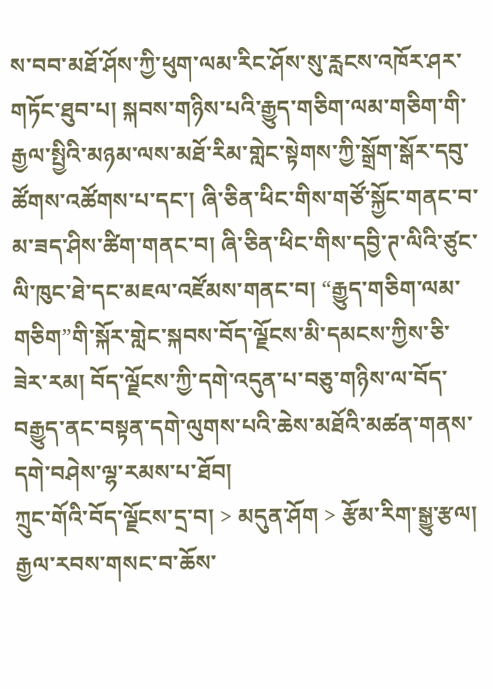ས་བབ་མཐོ་ཤོས་ཀྱི་ཕུག་ལམ་རིང་ཤོས་སུ་རླངས་འཁོར་ཤར་གཏོང་ཐུབ་པ། སྐབས་གཉིས་པའི་རྒྱུད་གཅིག་ལམ་གཅིག་གི་རྒྱལ་སྤྱིའི་མཉམ་ལས་མཐོ་རིམ་གླེང་སྟེགས་ཀྱི་སྒྲོག་སྒོར་དབུ་ཚོགས་འཚོགས་པ་དང་། ཞི་ཅིན་ཕིང་གིས་གཙོ་སྐྱོང་གནང་བ་མ་ཟད་ཤིས་ཚིག་གནང་བ། ཞི་ཅིན་ཕིང་གིས་དབྱི་ཊ་ལིའི་ཙུང་ལི་ཁུང་ཐེ་དང་མཇལ་འཛོམས་གནང་བ། “རྒྱུད་གཅིག་ལམ་གཅིག”གི་སྐོར་གླེང་སྐབས་བོད་ལྗོངས་མི་དམངས་ཀྱིས་ཅི་ཟེར་རམ། བོད་ལྗོངས་ཀྱི་དགེ་འདུན་པ་བཅུ་གཉིས་ལ་བོད་བརྒྱུད་ནང་བསྟན་དགེ་ལུགས་པའི་ཆེས་མཐོའི་མཚན་གནས་དགེ་བཤེས་ལྷ་རམས་པ་ཐོབ།
ཀྲུང་གོའི་བོད་ལྗོངས་དྲ་བ། > མདུན་ཤོག > རྩོམ་རིག་སྒྱུ་རྩལ།
རྒྱལ་རབས་གསང་བ་ཆོས་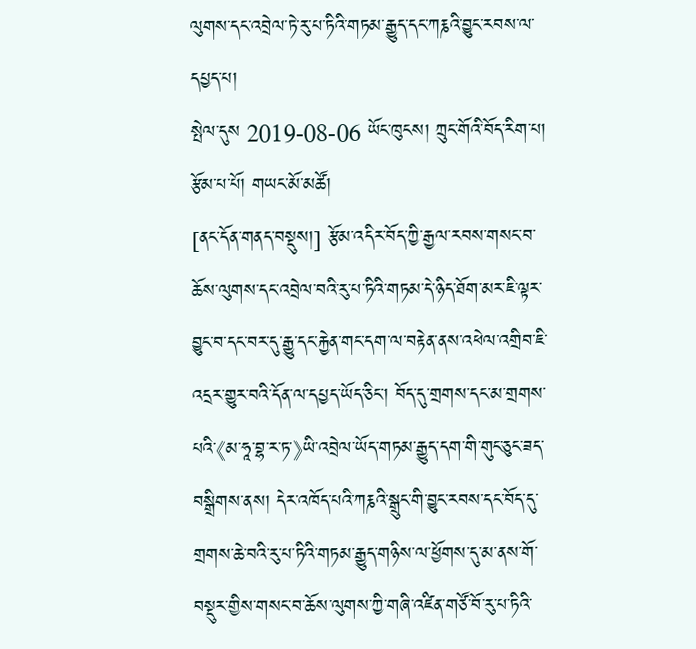ལུགས་དང་འབྲེལ་ཏེ་རུ་པ་ཏིའི་གཏམ་རྒྱུད་དང་ཀརྞའི་བྱུང་རབས་ལ་དཔྱད་པ།
སྤེལ་དུས 2019-08-06 ཡོང་ཁུངས། ཀྲུང་གོའི་བོད་རིག་པ། རྩོམ་པ་པོ། གཡང་མོ་མཚོ།
[ནང་དོན་གནད་བསྡུས།] རྩོམ་འདིར་བོད་ཀྱི་རྒྱལ་རབས་གསང་བ་ཆོས་ལུགས་དང་འབྲེལ་བའི་རུ་པ་ཏིའི་གཏམ་དེ་ཉིད་ཐོག་མར་ཇི་ལྟར་བྱུང་བ་དང་བར་དུ་རྒྱུ་དང་རྐྱེན་གང་དག་ལ་བརྟེན་ནས་འཕེལ་འགྲིབ་ཇི་འདྲར་གྱུར་བའི་དོན་ལ་དཔྱད་ཡོད་ཅིང་། བོད་དུ་གྲགས་དང་མ་གྲགས་པའི་《མ་ཧཱ་བྷ་ར་ཏ་》ཡི་འབྲེལ་ཡོད་གཏམ་རྒྱུད་དག་གི་གུང་ཅུང་ཟད་བསྒྲིགས་ནས། དེར་འཁོད་པའི་ཀརྞའི་སྒྲུང་གི་བྱུང་རབས་དང་བོད་དུ་གྲགས་ཆེ་བའི་རུ་པ་ཏིའི་གཏམ་རྒྱུད་གཉིས་ལ་ཕྱོགས་དུ་མ་ནས་གོ་བསྡུར་གྱིས་གསང་བ་ཆོས་ལུགས་ཀྱི་གཞི་འཛིན་གཙོ་བོ་རུ་པ་ཏིའི་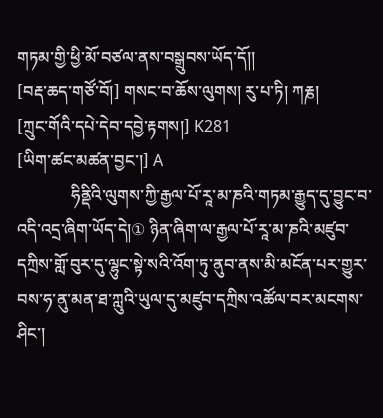གཏམ་གྱི་ཕྱི་མོ་བཙལ་ནས་བསྒྲུབས་ཡོད་དོ།།
[བརྡ་ཆད་གཙོ་བོ།] གསང་བ་ཆོས་ལུགས། རུ་པ་ཏི། ཀརྞ།
[ཀྲུང་གོའི་དཔེ་དེབ་དབྱེ་རྟགས།] K281
[ཡིག་ཚང་མཚན་བྱང་།] A
             ཧིནྡིའི་ལུགས་ཀྱི་རྒྱལ་པོ་རཱ་མ་ཎའི་གཏམ་རྒྱུད་དུ་བྱུང་བ་འདི་འདྲ་ཞིག་ཡོད་དེ།① ཉིན་ཞིག་ལ་རྒྱལ་པོ་རཱ་མ་ཎའི་མཛུབ་དཀྲིས་གློ་བུར་དུ་ལྷུང་སྟེ་སའི་འོག་ཏུ་ནུབ་ནས་མི་མངོན་པར་གྱུར་བས་ཧ་ནུ་མན་ཐ་ཀླུའི་ཡུལ་དུ་མཛུབ་དཀྲིས་འཚོལ་བར་མངགས་ཤིང་།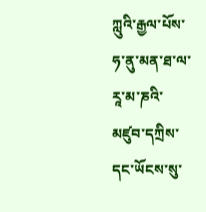ཀླུའི་རྒྱལ་པོས་ཧ་ནུ་མན་ཐ་ལ་རཱ་མ་ཎའི་མཛུབ་དཀྲིས་དང་ཡོངས་སུ་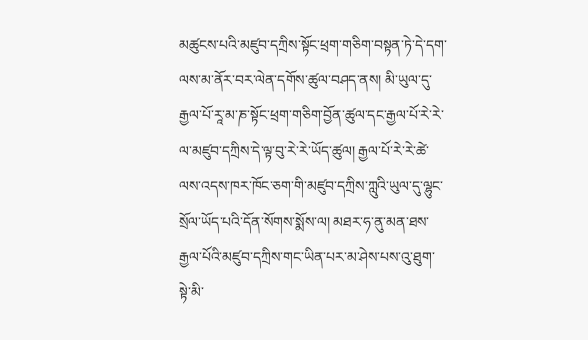མཚུངས་པའི་མཛུབ་དཀྲིས་སྟོང་ཕྲག་གཅིག་བསྟན་ཏེ་དེ་དག་ལས་མ་ནོར་བར་ལེན་དགོས་ཚུལ་བཤད་ནས། མི་ཡུལ་དུ་རྒྱལ་པོ་རཱ་མ་ཎ་སྟོང་ཕྲག་གཅིག་བྱོན་ཚུལ་དང་རྒྱལ་པོ་རེ་རེ་ལ་མཛུབ་དཀྲིས་དེ་ལྟ་བུ་རེ་རེ་ཡོད་ཚུལ། རྒྱལ་པོ་རེ་རེ་ཚེ་ལས་འདས་ཁར་ཁོང་ཅག་གི་མཛུབ་དཀྲིས་ཀླུའི་ཡུལ་དུ་ལྷུང་སྲོལ་ཡོད་པའི་དོན་སོགས་སྨོས་ལ། མཐར་ཧ་ནུ་མན་ཐས་རྒྱལ་པོའི་མཛུབ་དཀྲིས་གང་ཡིན་པར་མ་ཤེས་པས་འུ་ཐུག་སྟེ་མི་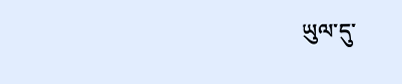ཡུལ་དུ་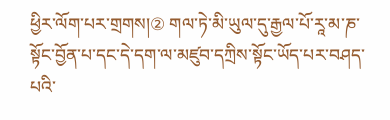ཕྱིར་ལོག་པར་གྲགས།② གལ་ཏེ་མི་ཡུལ་དུ་རྒྱལ་པོ་རཱ་མ་ཎ་སྟོང་བྱོན་པ་དང་དེ་དག་ལ་མཛུབ་དཀྲིས་སྟོང་ཡོད་པར་བཤད་པའི་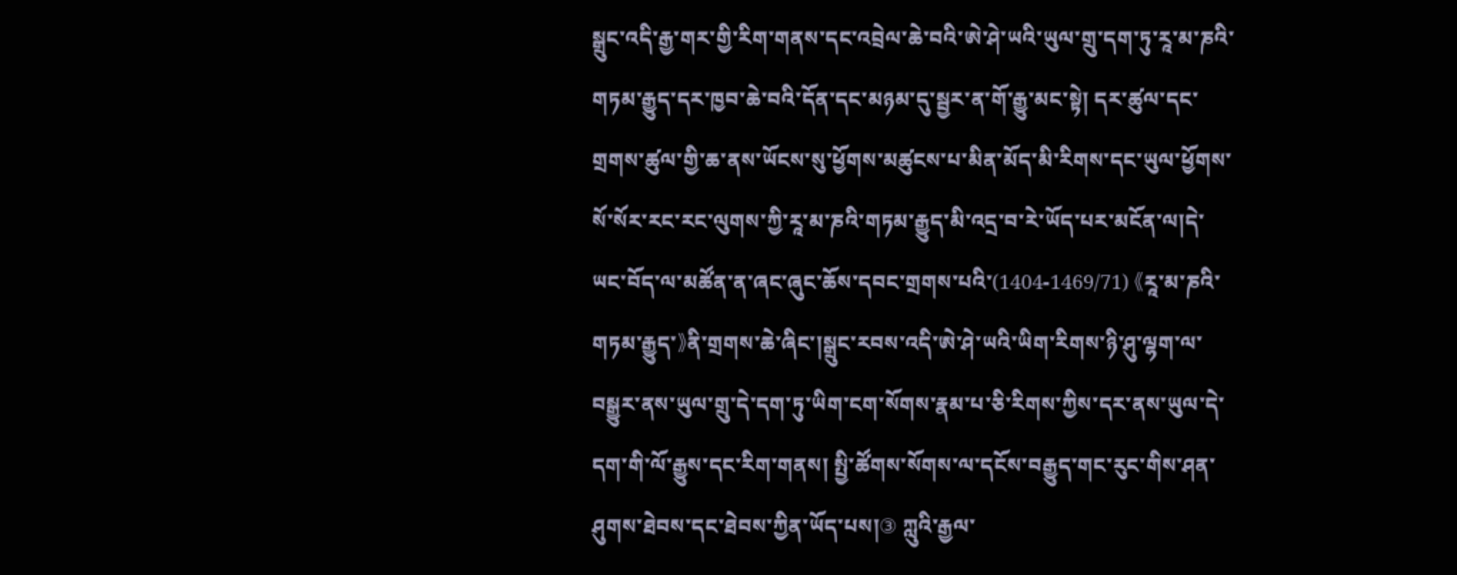སྒྲུང་འདི་རྒྱ་གར་གྱི་རིག་གནས་དང་འབྲེལ་ཆེ་བའི་ཨེ་ཤེ་ཡའི་ཡུལ་གྲུ་དག་ཏུ་རཱ་མ་ཎའི་གཏམ་རྒྱུད་དར་ཁྱབ་ཆེ་བའི་དོན་དང་མཉམ་དུ་སྦྱར་ན་གོ་རྒྱུ་མང་སྟེ། དར་ཚུལ་དང་གྲགས་ཚུལ་གྱི་ཆ་ནས་ཡོངས་སུ་ཕྱོགས་མཚུངས་པ་མིན་མོད་མི་རིགས་དང་ཡུལ་ཕྱོགས་སོ་སོར་རང་རང་ལུགས་ཀྱི་རཱ་མ་ཎའི་གཏམ་རྒྱུད་མི་འདྲ་བ་རེ་ཡོད་པར་མངོན་ལ།དེ་ཡང་བོད་ལ་མཚོན་ན་ཞང་ཞུང་ཆོས་དབང་གྲགས་པའི་(1404-1469/71) 《རཱ་མ་ཎའི་གཏམ་རྒྱུད་》ནི་གྲགས་ཆེ་ཞིང་།སྒྲུང་རབས་འདི་ཨེ་ཤེ་ཡའི་ཡིག་རིགས་ཉི་ཤུ་ལྷག་ལ་བསྒྱུར་ནས་ཡུལ་གྲུ་དེ་དག་ཏུ་ཡིག་ངག་སོགས་རྣམ་པ་ཅི་རིགས་ཀྱིས་དར་ནས་ཡུལ་དེ་དག་གི་ལོ་རྒྱུས་དང་རིག་གནས། སྤྱི་ཚོགས་སོགས་ལ་དངོས་བརྒྱུད་གང་རུང་གིས་ཤན་ཤུགས་ཐེབས་དང་ཐེབས་ཀྱིན་ཡོད་པས།③ ཀླུའི་རྒྱལ་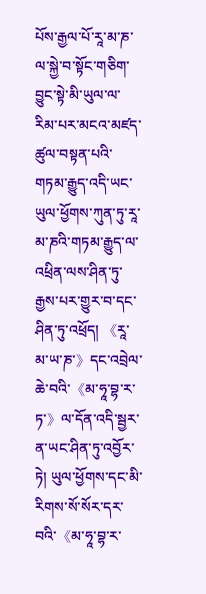པོས་རྒྱལ་པོ་རཱ་མ་ཎ་ལ་སྐྱེ་བ་སྟོང་གཅིག་བྱུང་སྟེ་མི་ཡུལ་ལ་རིམ་པར་མངའ་མཛད་ཚུལ་བསྟན་པའི་གཏམ་རྒྱུད་འདི་ཡང་ཡུལ་ཕྱོགས་ཀུན་ཏུ་རཱ་མ་ཎའི་གཏམ་རྒྱུད་ལ་འཕྲིན་ལས་ཤིན་ཏུ་རྒྱས་པར་གྱུར་བ་དང་ཤིན་ཏུ་འཕྲོད། 《རཱ་མ་ཡ་ཎ་》དང་འབྲེལ་ཆེ་བའི་《མ་ཧཱ་བྷ་ར་ཏ་》ལ་དོན་འདི་སྦྱར་ན་ཡང་ཤིན་ཏུ་འབྱོར་ཏེ། ཡུལ་ཕྱོགས་དང་མི་རིགས་སོ་སོར་དར་བའི་《མ་ཧཱ་བྷ་ར་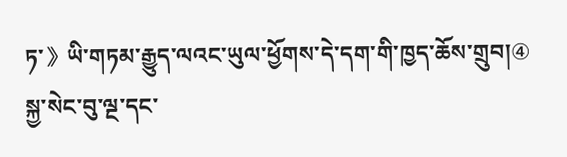ཏ་》ཡི་གཏམ་རྒྱུད་ལའང་ཡུལ་ཕྱོགས་དེ་དག་གི་ཁྱད་ཆོས་གྲུབ།④ སྐྱ་སེང་བུ་ལྔ་དང་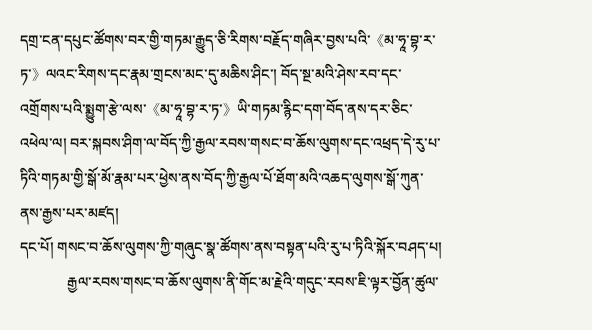དགྲ་ངན་དཔུང་ཚོགས་བར་གྱི་གཏམ་རྒྱུད་ཅི་རིགས་བརྗོད་གཞིར་བྱས་པའི་《མ་ཧཱ་བྷ་ར་ཏ་》ལའང་རིགས་དང་རྣམ་གྲངས་མང་དུ་མཆིས་ཤིང་། བོད་སྔ་མའི་ཤེས་རབ་དང་འགྲོགས་པའི་སྨྱུག་རྩེ་ལས་《མ་ཧཱ་བྷ་ར་ཏ་》ཡི་གཏམ་རྙིང་དག་བོད་ནས་དར་ཅིང་འཕེལ་ལ། བར་སྐབས་ཤིག་ལ་བོད་ཀྱི་རྒྱལ་རབས་གསང་བ་ཆོས་ལུགས་དང་འཕྲད་དེ་རུ་པ་ཏིའི་གཏམ་གྱི་སྒོ་མོ་རྣམ་པར་ཕྱེས་ནས་བོད་ཀྱི་རྒྱལ་པོ་ཐོག་མའི་འཆད་ལུགས་སྒོ་ཀུན་ནས་རྒྱས་པར་མཛད།
དང་པོ། གསང་བ་ཆོས་ལུགས་ཀྱི་གཞུང་སྣ་ཚོགས་ནས་བསྟན་པའི་རུ་པ་ཏིའི་སྐོར་བཤད་པ།
             རྒྱལ་རབས་གསང་བ་ཆོས་ལུགས་ནི་གོང་མ་རྗེའི་གདུང་རབས་ཇི་ལྟར་བྱོན་ཚུལ་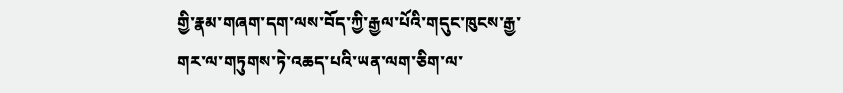གྱི་རྣམ་གཞག་དག་ལས་བོད་ཀྱི་རྒྱལ་པོའི་གདུང་ཁུངས་རྒྱ་གར་ལ་གཏུགས་ཏེ་འཆད་པའི་ཡན་ལག་ཅིག་ལ་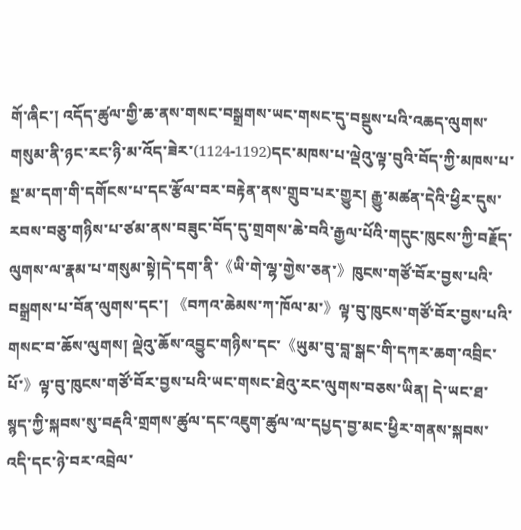གོ་ཞིང་། འདོད་ཚུལ་གྱི་ཆ་ནས་གསང་བསྒྲགས་ཡང་གསང་དུ་བསྡུས་པའི་འཆད་ལུགས་གསུམ་ནི་ཉང་རང་ཉི་མ་འོད་ཟེར་(1124-1192)དང་མཁས་པ་ལྡེའུ་ལྟ་བུའི་བོད་ཀྱི་མཁས་པ་སྔ་མ་དག་གི་དགོངས་པ་དང་རྩོལ་བར་བརྟེན་ནས་གྲུབ་པར་གྱུར། རྒྱུ་མཚན་དེའི་ཕྱིར་དུས་རབས་བཅུ་གཉིས་པ་ཙམ་ནས་བཟུང་བོད་དུ་གྲགས་ཆེ་བའི་རྒྱལ་པོའི་གདུང་ཁུངས་ཀྱི་བརྗོད་ལུགས་ལ་རྣམ་པ་གསུམ་སྟེ།དེ་དག་ནི་《ཡི་གེ་ལྷ་གྱེས་ཅན་》ཁུངས་གཙོ་བོར་བྱས་པའི་བསྒྲགས་པ་བོན་ལུགས་དང་། 《བཀའ་ཆེམས་ཀ་ཁོལ་མ་》ལྟ་བུ་ཁུངས་གཙོ་བོར་བྱས་པའི་གསང་བ་ཆོས་ལུགས། ལྡེའུ་ཆོས་འབྱུང་གཉིས་དང་《ཡུམ་བུ་བླ་སྒང་གི་དཀར་ཆག་འབྲིང་པོ་》ལྟ་བུ་ཁུངས་གཙོ་བོར་བྱས་པའི་ཡང་གསང་ཐེའུ་རང་ལུགས་བཅས་ཡིན། དེ་ཡང་ཐ་སྙད་ཀྱི་སྐབས་སུ་བརྡའི་གྲགས་ཚུལ་དང་འཇུག་ཚུལ་ལ་དཔྱད་བྱ་མང་ཕྱིར་གནས་སྐབས་འདི་དང་ཉེ་བར་འབྲེལ་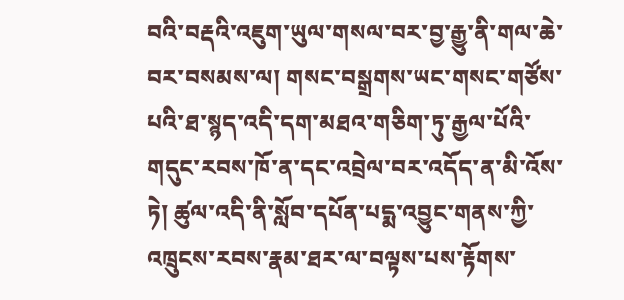བའི་བརྡའི་འཇུག་ཡུལ་གསལ་བར་བྱ་རྒྱུ་ནི་གལ་ཆེ་བར་བསམས་ལ། གསང་བསྒྲགས་ཡང་གསང་གཙོས་པའི་ཐ་སྙད་འདི་དག་མཐའ་གཅིག་ཏུ་རྒྱལ་པོའི་གདུང་རབས་ཁོ་ན་དང་འབྲེལ་བར་འདོད་ན་མི་འོས་ཏེ། ཚུལ་འདི་ནི་སློབ་དཔོན་པདྨ་འབྱུང་གནས་ཀྱི་འཁྲུངས་རབས་རྣམ་ཐར་ལ་བལྟས་པས་རྟོགས་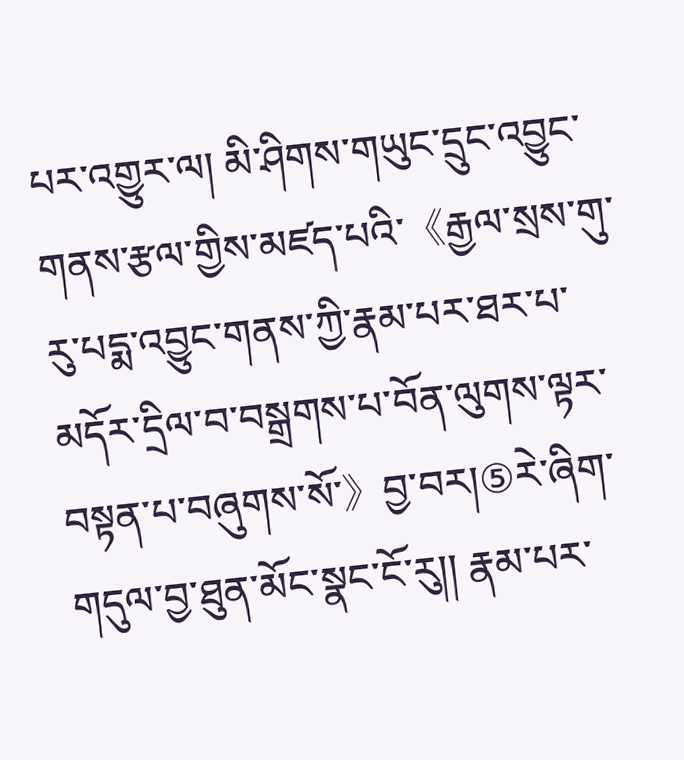པར་འགྱུར་ལ། མི་ཤིགས་གཡུང་དྲུང་འབྱུང་གནས་རྩལ་གྱིས་མཛད་པའི་《རྒྱལ་སྲས་གུ་རུ་པདྨ་འབྱུང་གནས་ཀྱི་རྣམ་པར་ཐར་པ་མདོར་དྲིལ་བ་བསྒྲགས་པ་བོན་ལུགས་ལྟར་བསྟན་པ་བཞུགས་སོ་》བྱ་བར།⑤རེ་ཞིག་གདུལ་བྱ་ཐུན་མོང་སྣང་ངོ་རུ།། རྣམ་པར་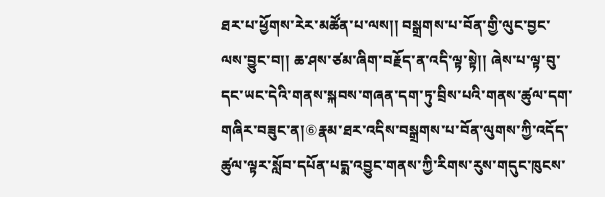ཐར་པ་ཕྱོགས་རེར་མཚོན་པ་ལས།། བསྒྲགས་པ་བོན་གྱི་ལུང་བྱང་ལས་བྱུང་བ།། ཆ་ཤས་ཙམ་ཞིག་བརྗོད་ན་འདི་ལྟ་སྟེ།། ཞེས་པ་ལྟ་བུ་དང་ཡང་དེའི་གནས་སྐབས་གཞན་དག་ཏུ་བྲིས་པའི་གནས་ཚུལ་དག་གཞིར་བཟུང་ན།⑥རྣམ་ཐར་འདིས་བསྒྲགས་པ་བོན་ལུགས་ཀྱི་འདོད་ཚུལ་ལྟར་སློབ་དཔོན་པདྨ་འབྱུང་གནས་ཀྱི་རིགས་རུས་གདུང་ཁུངས་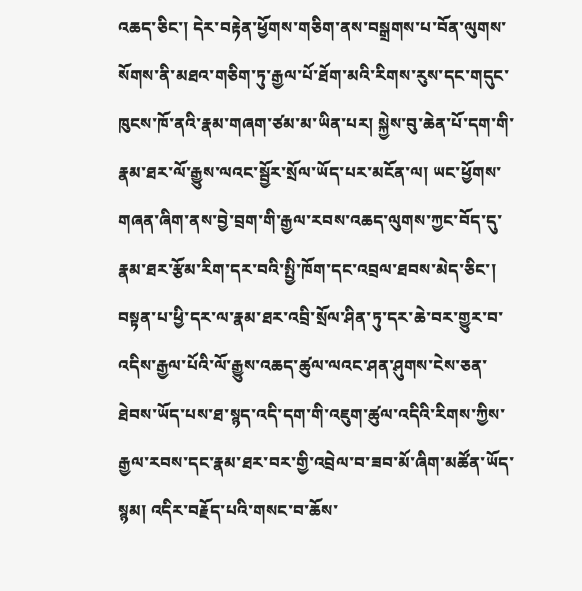འཆད་ཅིང་། དེར་བརྟེན་ཕྱོགས་གཅིག་ནས་བསྒྲགས་པ་བོན་ལུགས་སོགས་ནི་མཐའ་གཅིག་ཏུ་རྒྱལ་པོ་ཐོག་མའི་རིགས་རུས་དང་གདུང་ཁུངས་ཁོ་ནའི་རྣམ་གཞག་ཙམ་མ་ཡིན་པར། སྐྱེས་བུ་ཆེན་པོ་དག་གི་རྣམ་ཐར་ལོ་རྒྱུས་ལའང་སྦྱོར་སྲོལ་ཡོད་པར་མངོན་ལ། ཡང་ཕྱོགས་གཞན་ཞིག་ནས་བྱེ་བྲག་གི་རྒྱལ་རབས་འཆད་ལུགས་ཀྱང་བོད་དུ་རྣམ་ཐར་རྩོམ་རིག་དར་བའི་སྤྱི་ཁོག་དང་འབྲལ་ཐབས་མེད་ཅིང་། བསྟན་པ་ཕྱི་དར་ལ་རྣམ་ཐར་འབྲི་སྲོལ་ཤིན་ཏུ་དར་ཆེ་བར་གྱུར་བ་འདིས་རྒྱལ་པོའི་ལོ་རྒྱུས་འཆད་ཚུལ་ལའང་ཤན་ཤུགས་ངེས་ཅན་ཐེབས་ཡོད་པས་ཐ་སྙད་འདི་དག་གི་འཇུག་ཚུལ་འདིའི་རིགས་ཀྱིས་རྒྱལ་རབས་དང་རྣམ་ཐར་བར་གྱི་འབྲེལ་བ་ཟབ་མོ་ཞིག་མཚོན་ཡོད་སྙམ། འདིར་བརྗོད་པའི་གསང་བ་ཆོས་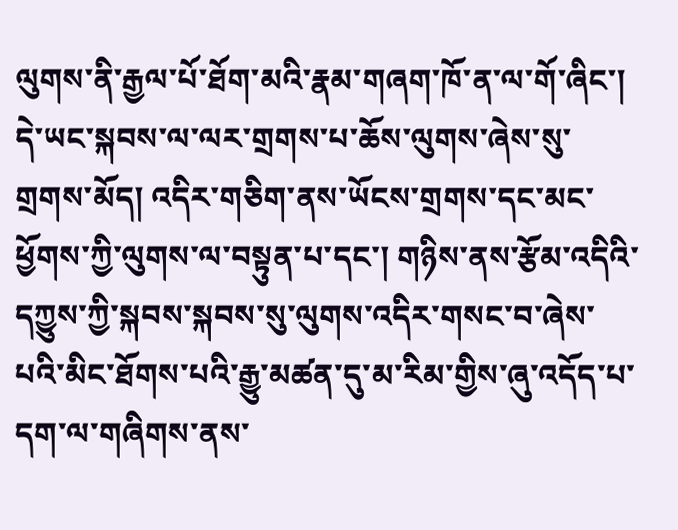ལུགས་ནི་རྒྱལ་པོ་ཐོག་མའི་རྣམ་གཞག་ཁོ་ན་ལ་གོ་ཞིང་། དེ་ཡང་སྐབས་ལ་ལར་གྲགས་པ་ཆོས་ལུགས་ཞེས་སུ་གྲགས་མོད། འདིར་གཅིག་ནས་ཡོངས་གྲགས་དང་མང་ཕྱོགས་ཀྱི་ལུགས་ལ་བསྟུན་པ་དང་། གཉིས་ནས་རྩོམ་འདིའི་དཀྱུས་ཀྱི་སྐབས་སྐབས་སུ་ལུགས་འདིར་གསང་བ་ཞེས་པའི་མིང་ཐོགས་པའི་རྒྱུ་མཚན་དུ་མ་རིམ་གྱིས་ཞུ་འདོད་པ་དག་ལ་གཞིགས་ནས་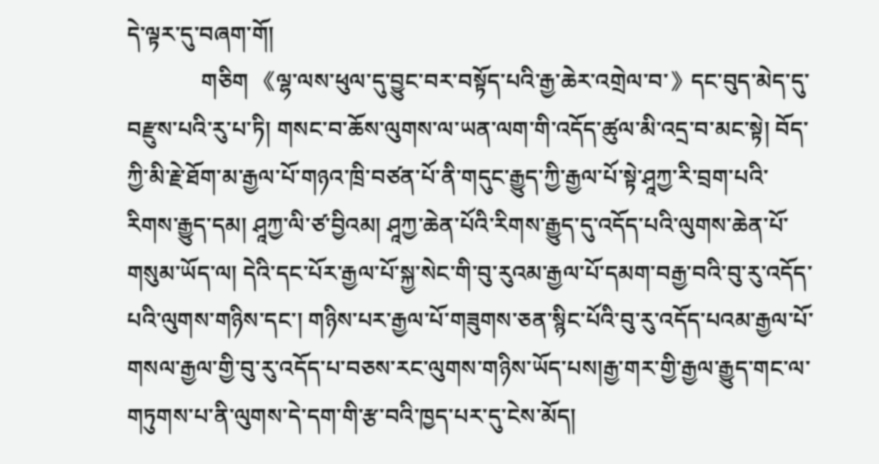དེ་ལྟར་དུ་བཞག་གོ།
             གཅིག 《ལྷ་ལས་ཕུལ་དུ་བྱུང་བར་བསྟོད་པའི་རྒྱ་ཆེར་འགྲེལ་བ་》དང་བུད་མེད་དུ་བརྫུས་པའི་རུ་པ་ཏི། གསང་བ་ཆོས་ལུགས་ལ་ཡན་ལག་གི་འདོད་ཚུལ་མི་འདྲ་བ་མང་སྟེ། བོད་ཀྱི་མི་རྗེ་ཐོག་མ་རྒྱལ་པོ་གཉའ་ཁྲི་བཙན་པོ་ནི་གདུང་རྒྱུད་ཀྱི་རྒྱལ་པོ་སྟེ་ཤཱཀྱ་རི་བྲག་པའི་རིགས་རྒྱུད་དམ། ཤཱཀྱ་ལི་ཙ་བྱིའམ། ཤཱཀྱ་ཆེན་པོའི་རིགས་རྒྱུད་དུ་འདོད་པའི་ལུགས་ཆེན་པོ་གསུམ་ཡོད་ལ། དེའི་དང་པོར་རྒྱལ་པོ་སྐྱ་སེང་གི་བུ་རུའམ་རྒྱལ་པོ་དམག་བརྒྱ་བའི་བུ་རུ་འདོད་པའི་ལུགས་གཉིས་དང་། གཉིས་པར་རྒྱལ་པོ་གཟུགས་ཅན་སྙིང་པོའི་བུ་རུ་འདོད་པའམ་རྒྱལ་པོ་གསལ་རྒྱལ་གྱི་བུ་རུ་འདོད་པ་བཅས་རང་ལུགས་གཉིས་ཡོད་པས།རྒྱ་གར་གྱི་རྒྱལ་རྒྱུད་གང་ལ་གཏུགས་པ་ནི་ལུགས་དེ་དག་གི་རྩ་བའི་ཁྱད་པར་དུ་ངེས་མོད།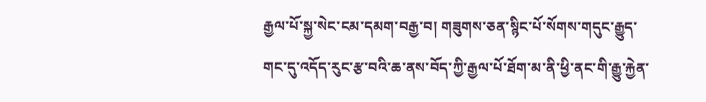རྒྱལ་པོ་སྐྱ་སེང་ངམ་དམག་བརྒྱ་བ། གཟུགས་ཅན་སྙིང་པོ་སོགས་གདུང་རྒྱུད་གང་དུ་འདོད་རུང་རྩ་བའི་ཆ་ནས་བོད་ཀྱི་རྒྱལ་པོ་ཐོག་མ་ནི་ཕྱི་ནང་གི་རྒྱུ་རྐྱེན་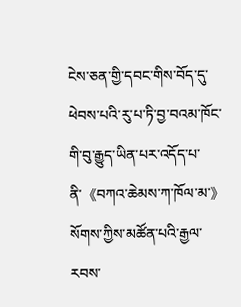ངེས་ཅན་གྱི་དབང་གིས་བོད་དུ་ཕེབས་པའི་རུ་པ་ཏི་བྱ་བའམ་ཁོང་གི་བུ་རྒྱུད་ཡིན་པར་འདོད་པ་ནི་《བཀའ་ཆེམས་ཀ་ཁོལ་མ་》སོགས་ཀྱིས་མཚོན་པའི་རྒྱལ་རབས་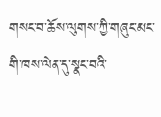གསང་བ་ཆོས་ལུགས་ཀྱི་གཞུང་མང་གི་ཁས་ལེན་དུ་སྣང་བའི་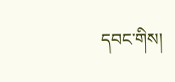དབང་གིས།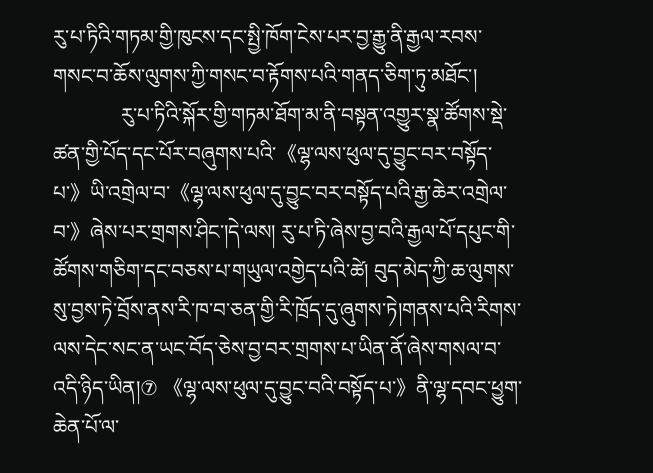རུ་པ་ཏིའི་གཏམ་གྱི་ཁུངས་དང་སྤྱི་ཁོག་ངེས་པར་བྱ་རྒྱུ་ནི་རྒྱལ་རབས་གསང་བ་ཆོས་ལུགས་ཀྱི་གསང་བ་རྟོགས་པའི་གནད་ཅིག་ཏུ་མཐོང་།
             རུ་པ་ཏིའི་སྐོར་གྱི་གཏམ་ཐོག་མ་ནི་བསྟན་འགྱུར་སྣ་ཚོགས་སྡེ་ཚན་གྱི་པོད་དང་པོར་བཞུགས་པའི་《ལྷ་ལས་ཕུལ་དུ་བྱུང་བར་བསྟོད་པ་》ཡི་འགྲེལ་བ་《ལྷ་ལས་ཕུལ་དུ་བྱུང་བར་བསྟོད་པའི་རྒྱ་ཆེར་འགྲེལ་བ་》ཞེས་པར་གྲགས་ཤིང་།དེ་ལས། རུ་པ་ཏི་ཞེས་བྱ་བའི་རྒྱལ་པོ་དཔུང་གི་ཚོགས་གཅིག་དང་བཅས་པ་གཡུལ་འགྱེད་པའི་ཚེ། བུད་མེད་ཀྱི་ཆ་ལུགས་སུ་བྱས་ཏེ་བྲོས་ནས་རི་ཁ་བ་ཅན་གྱི་རི་ཁྲོད་དུ་ཞུགས་ཏེ།གནས་པའི་རིགས་ལས་དེང་སང་ན་ཡང་བོད་ཅེས་བྱ་བར་གྲགས་པ་ཡིན་ནོ་ཞེས་གསལ་བ་འདི་ཉིད་ཡིན།⑦ 《ལྷ་ལས་ཕུལ་དུ་བྱུང་བའི་བསྟོད་པ་》ནི་ལྷ་དབང་ཕྱུག་ཆེན་པོ་ལ་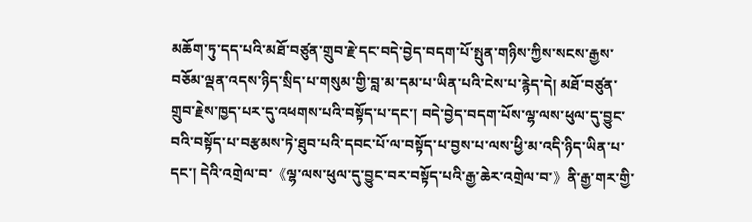མཆོག་ཏུ་དད་པའི་མཐོ་བཙུན་གྲུབ་རྗེ་དང་བདེ་བྱེད་བདག་པོ་སྤུན་གཉིས་ཀྱིས་སངས་རྒྱས་བཅོམ་ལྡན་འདས་ཉིད་སྲིད་པ་གསུམ་གྱི་བླ་མ་དམ་པ་ཡིན་པའི་ངེས་པ་རྙེད་དེ། མཐོ་བཙུན་གྲུབ་རྗེས་ཁྱད་པར་དུ་འཕགས་པའི་བསྟོད་པ་དང་། བདེ་བྱེད་བདག་པོས་ལྷ་ལས་ཕུལ་དུ་བྱུང་བའི་བསྟོད་པ་བརྩམས་ཏེ་ཐུབ་པའི་དབང་པོ་ལ་བསྟོད་པ་བྱས་པ་ལས་ཕྱི་མ་འདི་ཉིད་ཡིན་པ་དང་། དེའི་འགྲེལ་བ་《ལྷ་ལས་ཕུལ་དུ་བྱུང་བར་བསྟོད་པའི་རྒྱ་ཆེར་འགྲེལ་བ་》ནི་རྒྱ་གར་གྱི་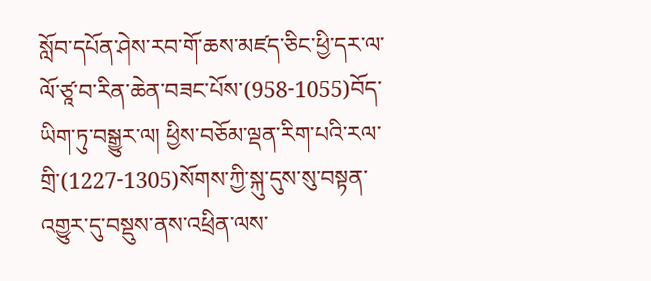སློབ་དཔོན་ཤེས་རབ་གོ་ཆས་མཛད་ཅིང་ཕྱི་དར་ལ་ལོ་ཙཱ་བ་རིན་ཆེན་བཟང་པོས་(958-1055)བོད་ཡིག་ཏུ་བསྒྱུར་ལ། ཕྱིས་བཅོམ་ལྡན་རིག་པའི་རལ་གྲི་(1227-1305)སོགས་ཀྱི་སྐུ་དུས་སུ་བསྟན་འགྱུར་དུ་བསྡུས་ནས་འཕྲིན་ལས་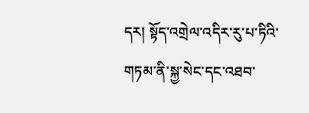དར། སྟོད་འགྲེལ་འདིར་རུ་པ་ཏིའི་གཏམ་ནི་སྐྱ་སེང་དང་འཐབ་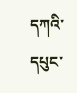དཀའི་དཔུང་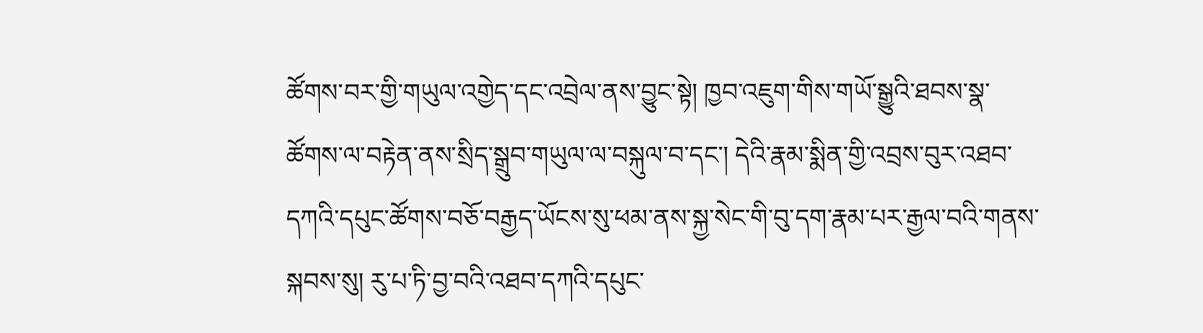ཚོགས་བར་གྱི་གཡུལ་འགྱེད་དང་འབྲེལ་ནས་བྱུང་སྟེ། ཁྱབ་འཇུག་གིས་གཡོ་སྒྱུའི་ཐབས་སྣ་ཚོགས་ལ་བརྟེན་ནས་སྲིད་སྒྲུབ་གཡུལ་ལ་བསྐུལ་བ་དང་། དེའི་རྣམ་སྨིན་གྱི་འབྲས་བུར་འཐབ་དཀའི་དཔུང་ཚོགས་བཅོ་བརྒྱད་ཡོངས་སུ་ཕམ་ནས་སྐྱ་སེང་གི་བུ་དག་རྣམ་པར་རྒྱལ་བའི་གནས་སྐབས་སུ། རུ་པ་ཏི་བྱ་བའི་འཐབ་དཀའི་དཔུང་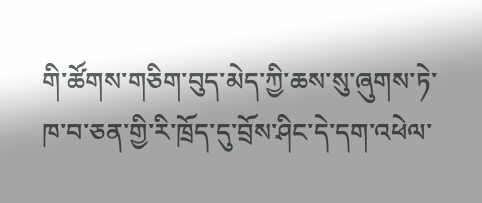གི་ཚོགས་གཅིག་བུད་མེད་ཀྱི་ཆས་སུ་ཞུགས་ཏེ་ཁ་བ་ཅན་གྱི་རི་ཁྲོད་དུ་བྲོས་ཤིང་དེ་དག་འཕེལ་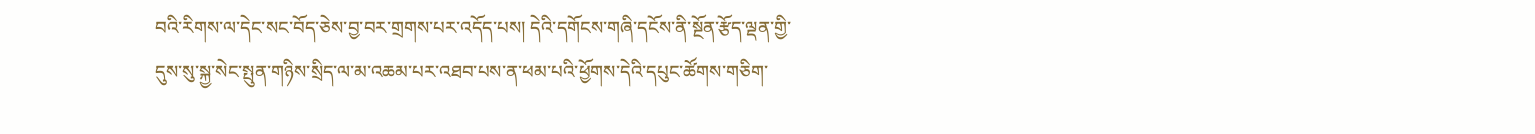བའི་རིགས་ལ་དེང་སང་བོད་ཅེས་བྱ་བར་གྲགས་པར་འདོད་པས། དེའི་དགོངས་གཞི་དངོས་ནི་སྔོན་རྩོད་ལྡན་གྱི་དུས་སུ་སྐྱ་སེང་སྤུན་གཉིས་སྲིད་ལ་མ་འཆམ་པར་འཐབ་པས་ན་ཕམ་པའི་ཕྱོགས་དེའི་དཔུང་ཚོགས་གཅིག་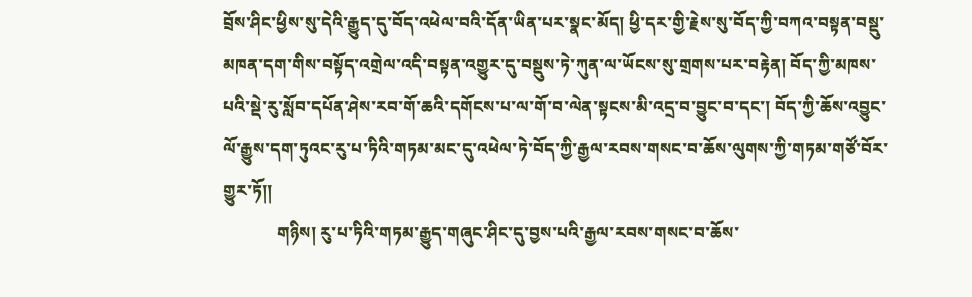བྲོས་ཤིང་ཕྱིས་སུ་དེའི་རྒྱུད་དུ་བོད་འཕེལ་བའི་དོན་ཡིན་པར་སྣང་མོད། ཕྱི་དར་གྱི་རྗེས་སུ་བོད་ཀྱི་བཀའ་བསྟན་བསྡུ་མཁན་དག་གིས་བསྟོད་འགྲེལ་འདི་བསྟན་འགྱུར་དུ་བསྡུས་ཏེ་ཀུན་ལ་ཡོངས་སུ་གྲགས་པར་བརྟེན། བོད་ཀྱི་མཁས་པའི་སྡེ་རུ་སློབ་དཔོན་ཤེས་རབ་གོ་ཆའི་དགོངས་པ་ལ་གོ་བ་ལེན་སྟངས་མི་འདྲ་བ་བྱུང་བ་དང་། བོད་ཀྱི་ཆོས་འབྱུང་ལོ་རྒྱུས་དག་ཏུའང་རུ་པ་ཏིའི་གཏམ་མང་དུ་འཕེལ་ཏེ་བོད་ཀྱི་རྒྱལ་རབས་གསང་བ་ཆོས་ལུགས་ཀྱི་གཏམ་གཙོ་བོར་གྱུར་ཏོ།།
             གཉིས། རུ་པ་ཏིའི་གཏམ་རྒྱུད་གཞུང་ཤིང་དུ་བྱས་པའི་རྒྱལ་རབས་གསང་བ་ཆོས་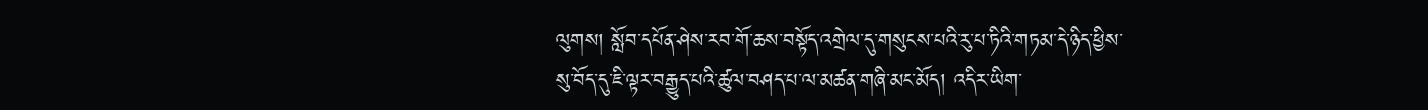ལུགས། སློབ་དཔོན་ཤེས་རབ་གོ་ཆས་བསྟོད་འགྲེལ་དུ་གསུངས་པའི་རུ་པ་ཏིའི་གཏམ་དེ་ཉིད་ཕྱིས་སུ་བོད་དུ་ཇི་ལྟར་བརྒྱུད་པའི་ཚུལ་བཤད་པ་ལ་མཚན་གཞི་མང་མོད། འདིར་ཡིག་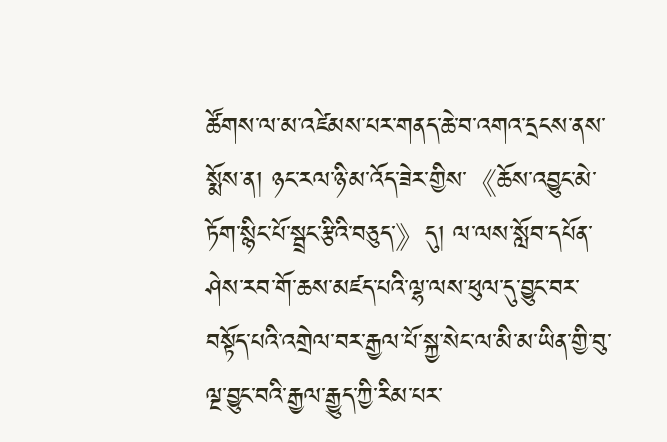ཚོགས་ལ་མ་འཛེམས་པར་གནད་ཆེ་བ་འགའ་དྲངས་ནས་སྨོས་ན། ཉང་རལ་ཉི་མ་འོད་ཟེར་གྱིས་《ཆོས་འབྱུང་མེ་ཏོག་སྙིང་པོ་སྦྲང་རྩིའི་བཅུད་》དུ། ལ་ལས་སློབ་དཔོན་ཤེས་རབ་གོ་ཆས་མཛད་པའི་ལྷ་ལས་ཕུལ་དུ་བྱུང་བར་བསྟོད་པའི་འགྲེལ་བར་རྒྱལ་པོ་སྐྱ་སེང་ལ་མི་མ་ཡིན་གྱི་བུ་ལྔ་བྱུང་བའི་རྒྱལ་རྒྱུད་ཀྱི་རིམ་པར་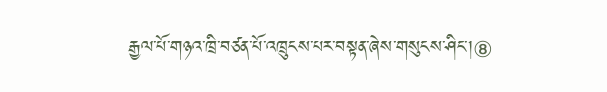རྒྱལ་པོ་གཉའ་ཁྲི་བཙན་པོ་འཁྲུངས་པར་བསྟན་ཞེས་གསུངས་ཤིང་།⑧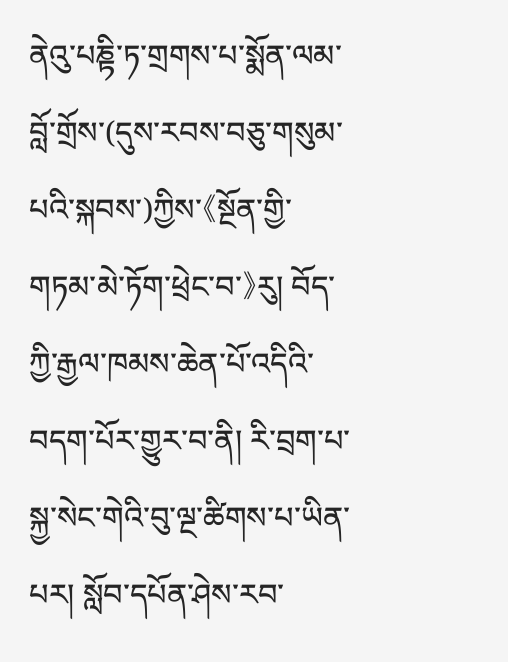ནེའུ་པཎྟི་ཏ་གྲགས་པ་སྨོན་ལམ་བློ་གྲོས་(དུས་རབས་བཅུ་གསུམ་པའི་སྐབས་)ཀྱིས་《སྔོན་གྱི་གཏམ་མེ་ཏོག་ཕྲེང་བ་》རུ། བོད་ཀྱི་རྒྱལ་ཁམས་ཆེན་པོ་འདིའི་བདག་པོར་གྱུར་བ་ནི། རི་བྲག་པ་སྐྱ་སེང་གེའི་བུ་ལྔ་ཚིགས་པ་ཡིན་པར། སློབ་དཔོན་ཤེས་རབ་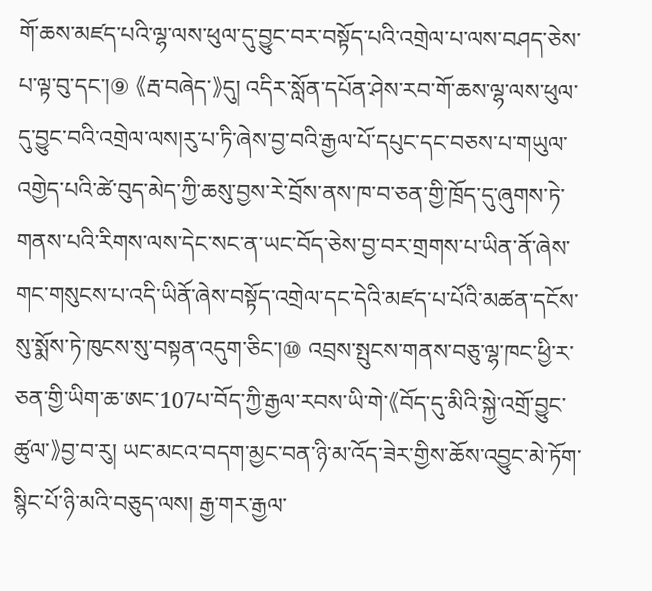གོ་ཆས་མཛད་པའི་ལྷ་ལས་ཕུལ་དུ་བྱུང་བར་བསྟོད་པའི་འགྲེལ་པ་ལས་བཤད་ཅེས་པ་ལྟ་བུ་དང་།⑨ 《རྦ་བཞེད་》དུ། འདིར་སློན་དཔོན་ཤེས་རབ་གོ་ཆས་ལྷ་ལས་ཕུལ་དུ་བྱུང་བའི་འགྲེལ་ལས།རུ་པ་ཏི་ཞེས་བྱ་བའི་རྒྱལ་པོ་དཔུང་དང་བཅས་པ་གཡུལ་འགྱེད་པའི་ཚེ་བུད་མེད་ཀྱི་ཆསུ་བྱས་རེ་བྲོས་ནས་ཁ་བ་ཅན་གྱི་ཁྲོད་དུ་ཞུགས་ཏེ་གནས་པའི་རིགས་ལས་དེང་སང་ན་ཡང་བོད་ཅེས་བྱ་བར་གྲགས་པ་ཡིན་ནོ་ཞེས་གང་གསུངས་པ་འདི་ཡིནོ་ཞེས་བསྟོད་འགྲེལ་དང་དེའི་མཛད་པ་པོའི་མཚན་དངོས་སུ་སྨོས་ཏེ་ཁུངས་སུ་བསྟན་འདུག་ཅིང་།⑩ འབྲས་སྤུངས་གནས་བཅུ་ལྷ་ཁང་ཕྱི་ར་ཅན་གྱི་ཡིག་ཆ་ཨང་107པ་བོད་ཀྱི་རྒྱལ་རབས་ཡི་གེ་《བོད་དུ་མིའི་སྐྱེ་འགྲོ་བྱུང་ཚུལ་》བྱ་བ་རུ། ཡང་མངའ་བདག་མྱང་བན་ཉི་མ་འོད་ཟེར་གྱིས་ཆོས་འབྱུང་མེ་ཏོག་སྙིང་པོ་ཉི་མའི་བཅུད་ལས། རྒྱ་གར་རྒྱལ་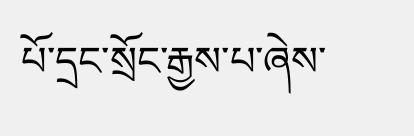པོ་དྲང་སྲོང་རྒྱས་པ་ཞེས་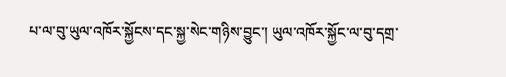པ་ལ་བུ་ཡུལ་འཁོར་སྐྱོངས་དང་སྐྱ་སེང་གཉིས་བྱུང་། ཡུལ་འཁོར་སྐྱོང་ལ་བུ་དགྲ་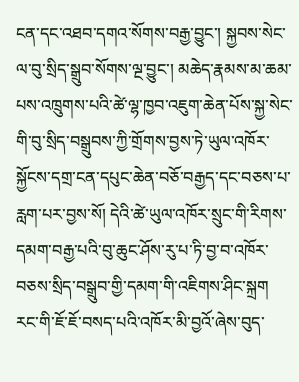ངན་དང་འཐབ་དགའ་སོགས་བརྒྱ་བྱུང་། སྐྱབས་སེང་ལ་བུ་སྲིད་སྒྲུབ་སོགས་ལྔ་བྱུང་། མཆེད་རྣམས་མ་ཆམ་པས་འཁྲུགས་པའི་ཚེ་ལྷ་ཁྱབ་འཇུག་ཆེན་པོས་སྐྱ་སེང་གི་བུ་སྲིད་བསྒྲུབས་ཀྱི་གྲོགས་བྱས་ཏེ་ཡུལ་འཁོར་སྐྱོངས་དགྲ་ངན་དཔུང་ཆེན་བཅོ་བརྒྱད་དང་བཅས་པ་རླག་པར་བྱས་སོ། དེའི་ཚེ་ཡུལ་འཁོར་སྲུང་གི་རིགས་དམག་བརྒྱ་པའི་བུ་ཆུང་ཤོས་རུ་པ་ཏི་བྱ་བ་འཁོར་བཅས་སྲིད་བསྒྲུབ་གྱི་དམག་གི་འཇིགས་ཤིང་སྐྲག རང་གི་ཇོ་ཇོ་བསད་པའི་འཁོར་མི་བྱའོ་ཞེས་བུད་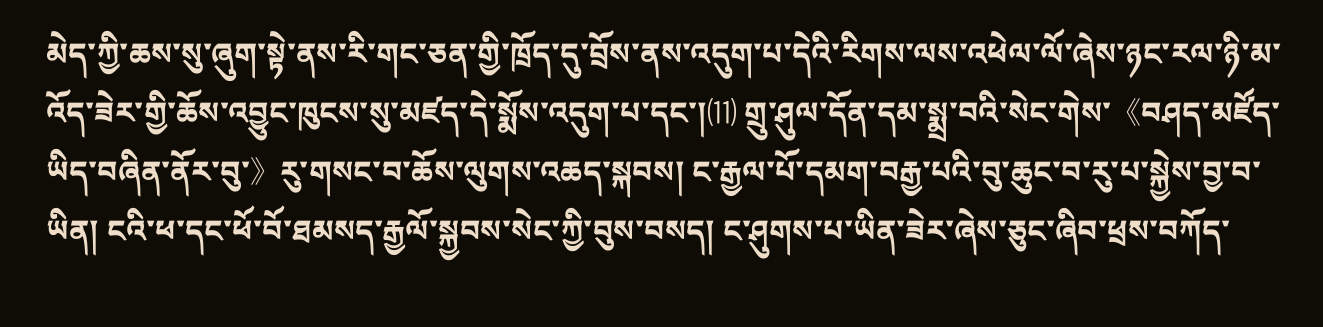མེད་ཀྱི་ཆས་སུ་ཞུག་སྟེ་ནས་རི་གང་ཅན་གྱི་ཁྲོད་དུ་བྲོས་ནས་འདུག་པ་དེའི་རིགས་ལས་འཕེལ་ལོ་ཞེས་ཉང་རལ་ཉི་མ་འོད་ཟེར་གྱི་ཆོས་འབྱུང་ཁུངས་སུ་མཛད་དེ་སྨོས་འདུག་པ་དང་།⑾ གྲུ་ཤུལ་དོན་དམ་སྨྲ་བའི་སེང་གེས་《བཤད་མཛོད་ཡིད་བཞིན་ནོར་བུ་》རུ་གསང་བ་ཆོས་ལུགས་འཆད་སྐབས། ང་རྒྱལ་པོ་དམག་བརྒྱ་པའི་བུ་ཆུང་བ་རུ་པ་སྐྱེས་བྱ་བ་ཡིན། ངའི་ཕ་དང་ཕོ་བོ་ཐམསད་རྒྱལོ་སྐྱབས་སེང་ཀྱི་བུས་བསད། ང་ཤུགས་པ་ཡིན་ཟེར་ཞེས་ཅུང་ཞིབ་ཕྲས་བཀོད་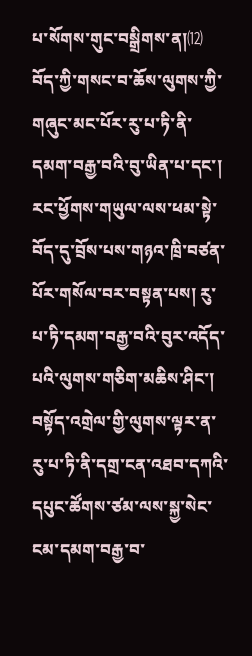པ་སོགས་གུང་བསྒྲིགས་ན།⑿ བོད་ཀྱི་གསང་བ་ཆོས་ལུགས་ཀྱི་གཞུང་མང་པོར་རུ་པ་ཏི་ནི་དམག་བརྒྱ་བའི་བུ་ཡིན་པ་དང་། རང་ཕྱོགས་གཡུལ་ལས་ཕམ་སྟེ་བོད་དུ་བྲོས་པས་གཉའ་ཁྲི་བཙན་པོར་གསོལ་བར་བསྟན་པས། རུ་པ་ཏི་དམག་བརྒྱ་བའི་བུར་འདོད་པའི་ལུགས་གཅིག་མཆིས་ཤིང་། བསྟོད་འགྲེལ་གྱི་ལུགས་ལྟར་ན་རུ་པ་ཏི་ནི་དགྲ་ངན་འཐབ་དཀའི་དཔུང་ཚོགས་ཙམ་ལས་སྐྱ་སེང་ངམ་དམག་བརྒྱ་བ་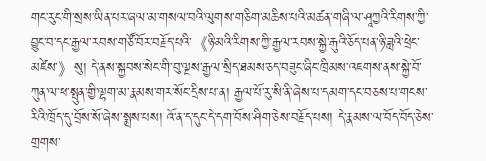གང་རུང་གི་སྲས་ཡིན་པར་ཞལ་མ་གསལ་བའི་ལུགས་གཅིག་མཆིས་པའི་མཚན་གཞི་ལ་ཤཱཀྱའི་རིགས་ཀྱི་བྱུང་བ་དང་རྒྱལ་རབས་གཙོ་བོར་བརྗོད་པའི་《ཉི་མའི་རིགས་ཀྱི་རྒྱལ་རབས་སྐྱེ་རྒུའི་ཅོད་པན་ཉི་ཟླའི་ཕྲེང་མཛེས་》སུ། དེ་ནས་སྐྱབས་སེང་གི་བུ་ལྔས་རྒྱལ་སྲིད་ཐམས་ཅད་བཟུང་ཞིང་ཁྲིམས་འཇགས་ནས་སྐྱེ་བོ་ཀུན་ལ་ཕ་སྤུན་གྱི་ལྷག་མ་རྣམས་གར་སོང་དྲིས་པ་ན། རྒྱལ་པོ་རུ་སི་ནི་ཞེས་པ་དམག་དང་བཅས་པ་གངས་རིའི་ཁྲོད་དུ་བྲོས་སོ་ཞེས་སྨྲས་པས། འོ་ན་ད་དུང་དེ་དག་བོས་ཤིག་ཅེས་བརྗོད་པས། དེ་རྣམས་ལ་བོད་བོད་ཅེས་གྲགས་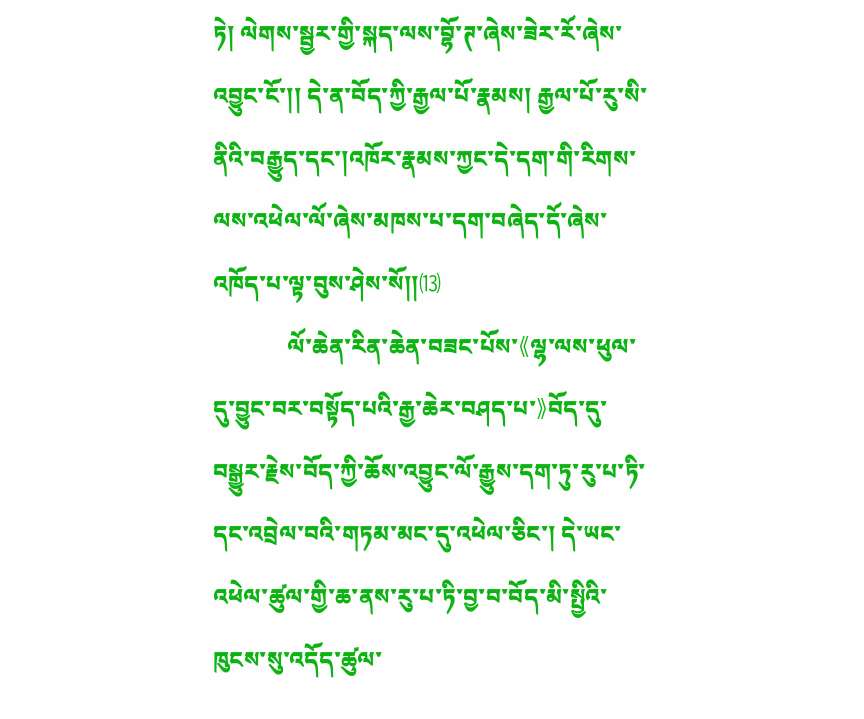ཏེ། ལེགས་སྦྱར་གྱི་སྐད་ལས་བྷོ་ཊ་ཞེས་ཟེར་རོ་ཞེས་འབྱུང་ངོ་།། དེ་ན་བོད་ཀྱི་རྒྱལ་པོ་རྣམས། རྒྱལ་པོ་རུ་སི་ནིའི་བརྒྱུད་དང་།འཁོར་རྣམས་ཀྱང་དེ་དག་གི་རིགས་ལས་འཕེལ་ལོ་ཞེས་མཁས་པ་དག་བཞེད་དོ་ཞེས་འཁོད་པ་ལྟ་བུས་ཤེས་སོ།།⒀
             ལོ་ཆེན་རིན་ཆེན་བཟང་པོས་《ལྷ་ལས་ཕུལ་དུ་བྱུང་བར་བསྟོད་པའི་རྒྱ་ཆེར་བཤད་པ་》བོད་དུ་བསྒྱུར་རྗེས་བོད་ཀྱི་ཆོས་འབྱུང་ལོ་རྒྱུས་དག་ཏུ་རུ་པ་ཏི་དང་འབྲེལ་བའི་གཏམ་མང་དུ་འཕེལ་ཅིང་། དེ་ཡང་འཕེལ་ཚུལ་གྱི་ཆ་ནས་རུ་པ་ཏི་བྱ་བ་བོད་མི་སྤྱིའི་ཁུངས་སུ་འདོད་ཚུལ་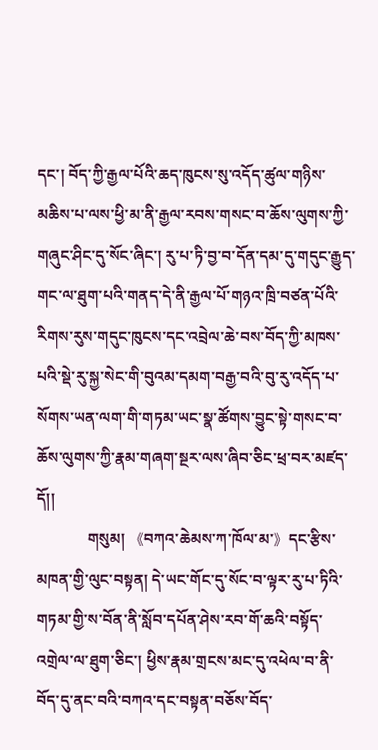དང་། བོད་ཀྱི་རྒྱལ་པོའི་ཆད་ཁུངས་སུ་འདོད་ཚུལ་གཉིས་མཆིས་པ་ལས་ཕྱི་མ་ནི་རྒྱལ་རབས་གསང་བ་ཆོས་ལུགས་ཀྱི་གཞུང་ཤིང་དུ་སོང་ཞིང་། རུ་པ་ཏི་བྱ་བ་དོན་དམ་དུ་གདུང་རྒྱུད་གང་ལ་ཐུག་པའི་གནད་དེ་ནི་རྒྱལ་པོ་གཉའ་ཁྲི་བཙན་པོའི་རིགས་རུས་གདུང་ཁུངས་དང་འབྲེལ་ཆེ་བས་བོད་ཀྱི་མཁས་པའི་སྡེ་རུ་སྐྱ་སེང་གི་བུའམ་དམག་བརྒྱ་བའི་བུ་རུ་འདོད་པ་སོགས་ཡན་ལག་གི་གཏམ་ཡང་སྣ་ཚོགས་བྱུང་སྟེ་གསང་བ་ཆོས་ལུགས་ཀྱི་རྣམ་གཞག་སྔར་ལས་ཞིབ་ཅིང་ཕྲ་བར་མཛད་དོ།།
             གསུམ། 《བཀའ་ཆེམས་ཀ་ཁོལ་མ་》དང་རྩིས་མཁན་གྱི་ལུང་བསྟན། དེ་ཡང་གོང་དུ་སོང་བ་ལྟར་རུ་པ་ཏིའི་གཏམ་གྱི་ས་བོན་ནི་སློབ་དཔོན་ཤེས་རབ་གོ་ཆའི་བསྟོད་འགྲེལ་ལ་ཐུག་ཅིང་། ཕྱིས་རྣམ་གྲངས་མང་དུ་འཕེལ་བ་ནི་བོད་དུ་ནང་བའི་བཀའ་དང་བསྟན་བཅོས་བོད་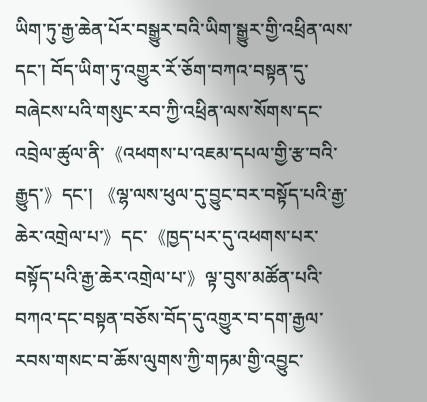ཡིག་ཏུ་རྒྱ་ཆེན་པོར་བསྒྱུར་བའི་ཡིག་སྒྱུར་གྱི་འཕྲིན་ལས་དང་། བོད་ཡིག་ཏུ་འགྱུར་རོ་ཅོག་བཀའ་བསྟན་དུ་བཞེངས་པའི་གསུང་རབ་ཀྱི་འཕྲིན་ལས་སོགས་དང་འབྲེལ་ཚུལ་ནི་《འཕགས་པ་འཇམ་དཔལ་གྱི་རྩ་བའི་རྒྱུད་》དང་། 《ལྷ་ལས་ཕུལ་དུ་བྱུང་བར་བསྟོད་པའི་རྒྱ་ཆེར་འགྲེལ་པ་》དང་《ཁྱད་པར་དུ་འཕགས་པར་བསྟོད་པའི་རྒྱ་ཆེར་འགྲེལ་པ་》ལྟ་བུས་མཚོན་པའི་བཀའ་དང་བསྟན་བཅོས་བོད་དུ་འགྱུར་བ་དག་རྒྱལ་རབས་གསང་བ་ཆོས་ལུགས་ཀྱི་གཏམ་གྱི་འབྱུང་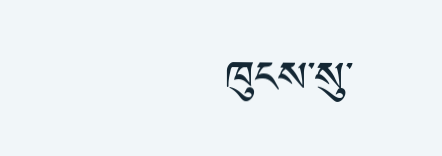ཁུངས་སུ་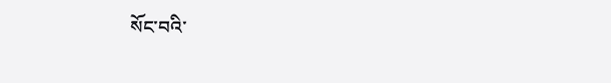སོང་བའི་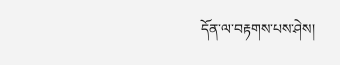དོན་ལ་བརྟགས་པས་ཤེས།